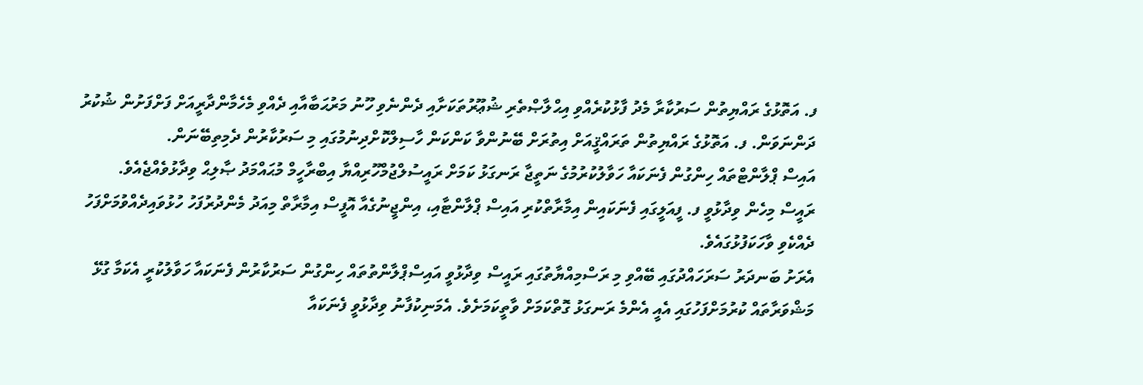ފ. އަތޮޅުގެ ރައްޔިތުން ސަރުކާރާ މެދު ފާޅުކުރެއްވި އިޙްލާޞްތެރި ޝުޢޫރުތަކަށާއި ދެންނެވި ހޫނު މަރުޙަބާއާއި ދެއްވި މެހެމާންދާރީއަށް ފަށްފަށުން ޝުކުރު ދަންނަވަން. ފ. އަތޮޅުގެ ރައްޔިތުން ތަރައްޤީއަށް އިތުރަށް ބޭނުންވާ ކަންކަން ހާސިލްކޮށްދިނުމުގައި މި ސަރުކާރުން ދެމިތިބޭނަން.
އައިސް ޕްލާންޓްތައް ހިންގުން ފެނަކައާ ހަވާލުކުރުމުގެ ނަތީޖާ ރަނގަޅު ކަމަށް ރައީސުލްޖުމްހޫރިއްޔާ އިބްރާހީމް މުޙައްމަދު ޞާލިޙް ވިދާޅުވެއްޖެއެވެ.
ރައީސް މިހެން ވިދާޅުވީ ފ. ފީއަލީގައި ފެނަކައިން އިމާރާތްކުރި އައިސް ޕްލާންޓާއި، އިންޖީނުގެއާ އޮފީސް އިމާރާތް މިއަދު މެންދުރުފަހު ހުޅުވައިދެއްވުމަށްފަހު ދެއްކެވި ވާހަކަފުޅުގައެވެ.
އެރަށު ބަނދަރު ސަރަހައްދުގައި ބޭއްވި މި ރަސްމިއްޔާތުގައި ރައީސް ވިދާޅުވީ އައިސްޕްލާންތުތައް ހިންގުން ސަރުކާރުން ފެނަކައާ ހަވާލުކުރީ އެކަމާ ގުޅޭ މަޝްވަރާތައް ކުރުމަށްފަހުގައި އެއީ އެންމެ ރަނގަޅު ގޮތްކަމަށް ވާތީކަމަށެވެ. އެމަނިކުފާނު ވިދާޅުވީ ފެނަކައާ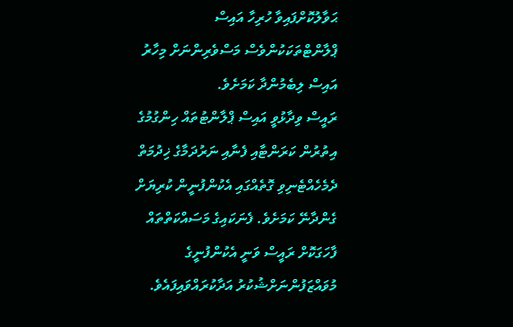ޙަވާލުކޮށްފައިވާ ހުރިހާ އައިސް ޕްލާންޓްތަކަކުންވެސް މަސްވެރިންނަށް މިހާރު އައިސް ލިބެމުންދާ ކަމަށެވެ.
ރައީސް ވިދާޅުވީ އައިސް ޕްލާންޓުތައް ހިންގުމުގެ އިތުރުން ކަރަންޓާއި ފެނާއި ނަރުދަމާގެ ޚިދުމަތް ދެމެހެއްޓެނިވި ގޮތެއްގައި އެކުންފުނީން ކުރިޔަށް ގެންދާނޭ ކަމަށެވެ. ފެނަކައިގެ މަސައްކަތްތައް ފާހަގަކޮށް ރައީސް ވަނީ އެކުންފުނީގެ މުވައްޒަފުންނަށްޝުކުރު އަދާކުރައްވައިފައެވެ.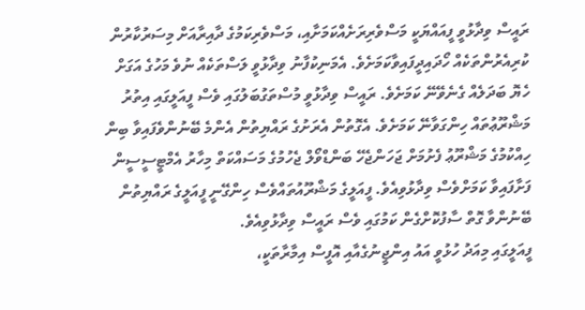ރައީސް ވިދާޅުވީ ފީއައްޔަކީ މަސްވެރިރަށެއްކަމަށާއި، މަސްވެރިކަމުގެ ދާއިރާއަށް މިސަރުކާރުން ކުރިއެރުންތަކެއް ހޯދައިދީފައިވާކަމަށެވެ. އެމަނިކުފާނު ވިދާޅުވީ ލަސްތަކެއް ނުވެ މަހުގެ އަގަށް ހެޔޮ ބަދަލެއް ގެނެވޭނޭ ކަމަށެވެ. ރައީސް ވިދާޅުވީ މުސްތަގުބަލުގައި ވެސް ފީއަލީގައި އިތުރު މަޝްރޫޢުތައް ހިންގަވާނޭ ކަމަށެވެ. އެގޮތުން އެރަށުގެ ރައްޔިތުން އެންމެ ބޭނުންވެފައިވާ ބިން ހިއްކުމުގެ މަޝްރޫޢު ފެށުމަށް ޖަހަންޖެހޭ ބަންޑްވޯލް ޖެހުމުގެ މަސައްކަތް މިހާރު އެމްޓީސީސީން ފަށާފައިވާ ކަމަށްވެސް ވިދާޅުވިއެވެ. ފީއަލީގެ މަޝްރޫއުތައްވެސް ހިންގޭނީ ފީއަލީގެ ރައްޔިތުން ބޭނުންވާ ގޮތް ސާފުކޮށްގެން ކަމުގައި ވެސް ރައީސް ވިދާޅުވިއެވެ.
ފީއަލީގައި މިއަދު ހުޅުވީ އައު އިންޖީނުގެއާއި އޮފީސް އިމާރާތަކީ،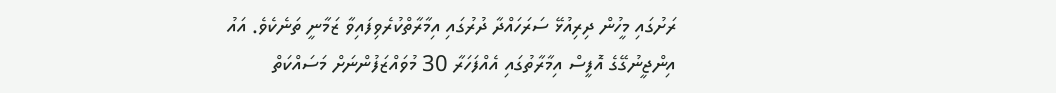ރަށުގައި މީހުން ދިރިއުޅޭ ސަރަހައްދާ ދުރުގައި އިމާރާތްކުރެވިފައިވާ ޒަމާނީ ތަނެކެވެ. އައު އިންޖީނުގޭގެ އޮފީސް އިމާރާތުގައި އެއްފަހަރާ 30 މުވައްޒަފުންނަށް މަސައްކަތް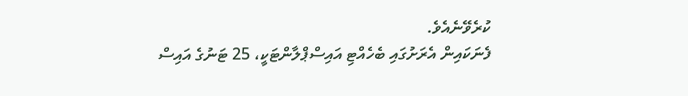ކުރެވޭނެއެވެ.
ފެނަކައިން އެރަށުގައި ބެހެއްޓި އައިސްޕްލާންޓަކީ، 25 ޓަނުގެ އައިސް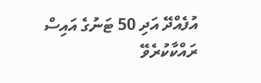އުފެއްދޭ އަދި 50 ޓަނުގެ އައިސް ރައްކާކުރެވޭ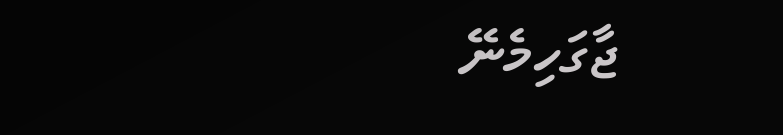ޖާގަހިމެނޭ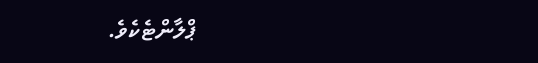ޕްލާންޓެކެވެ.